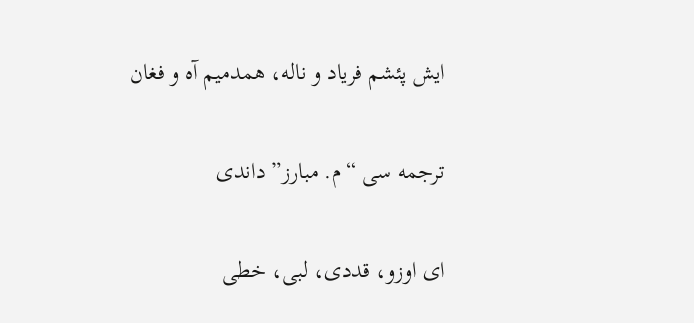ایش پئشم فریاد و ناله، همدمیم آه و فغان

ترجمه سی “م. مبارز” داندی

ای اوزو، قددی، لبی، خطی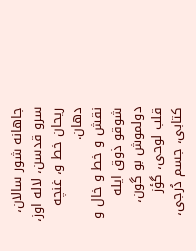جاهانه شور سالان،
سرو قدسن، لاله اوز، ریحان خط و، غنچه دهان.
نقش و خط و خال و شوقو ذوق ایله دولموش بو گون،
قلب لوحی، گؤز کتابی، جسم دُرجی،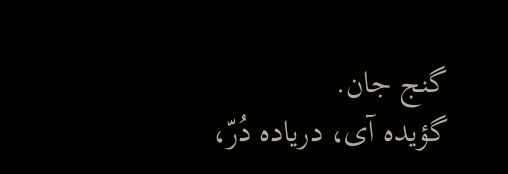گنج جان.
گؤیده آی، دریاده دُرّ،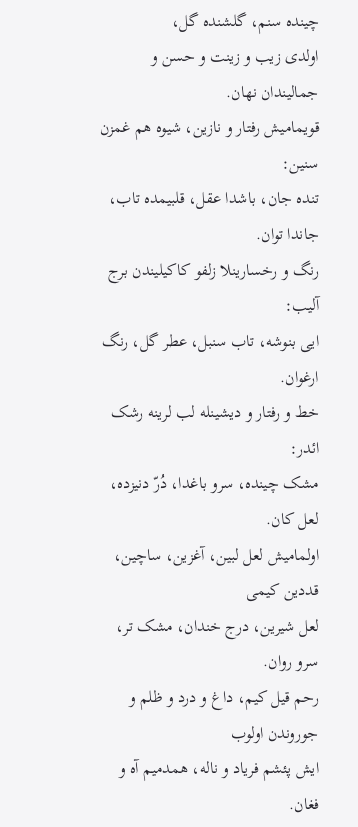چینده سنم، گلشنده گل،
اولدی زیب و زینت و حسن و جمالیندان نهان.
قویمامیش رفتار و نازین، شیوه هم غمزن سنین:
تنده جان، باشدا عقل، قلبیمده تاب، جاندا توان.
رنگ و رخسارینلا زلفو کاکیلیندن برج آلیب:
ایی بنوشه، تاب سنبل، عطر گل، رنگ ارغوان.
خط و رفتار و دیشینله لب لرینه رشک ائدر:
مشک چینده، سرو باغدا، دُرّ دنیزده، لعل کان.
اولمامیش لعل لبین، آغزین، ساچین، قددین کیمی
لعل شیرین، درج خندان، مشک تر، سرو روان.
رحم قیل کیم، داغ و درد و ظلم و جوروندن اولوب
ایش پئشم فریاد و ناله، همدمیم آه و فغان.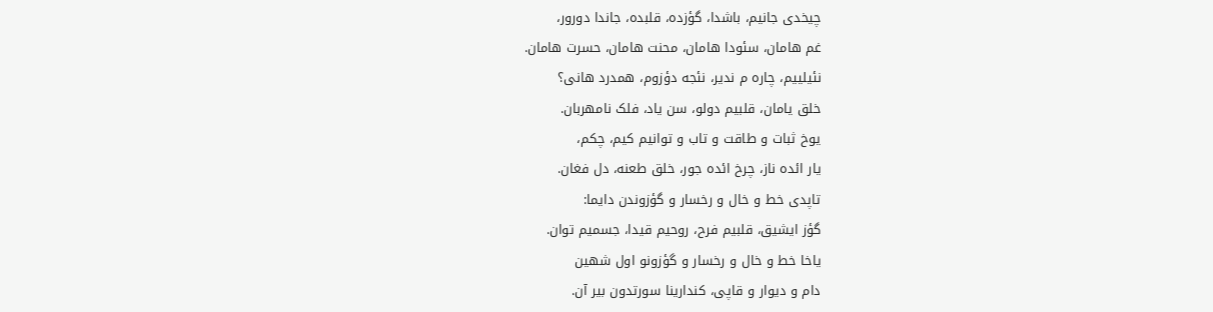چیخدی جانیم، باشدا، گؤزده، قلبده، جاندا دورور،
غم هامان، سئودا هامان، محنت هامان، حسرت هامان.
نئیلییم، چاره م ندیر، نئجه دؤزوم، همدرد هانی؟
خلق یامان، قلبیم دولو، سن یاد، فلک نامهربان.
یوخ ثبات و طاقت و تاب و توانیم کیم، چکم،
یار ائده ناز، چرخ ائده جور، خلق طعنه، دل فغان.
تاپدی خط و خال و رخسار و گؤزوندن دایما:
گؤز ایشیق، قلبیم فرح، روحیم قیدا، جسمیم توان.
یاخا خط و خال و رخسار و گؤزونو اول شهین
دام و دیوار و قاپی، کندارینا سورتدون بیر آن.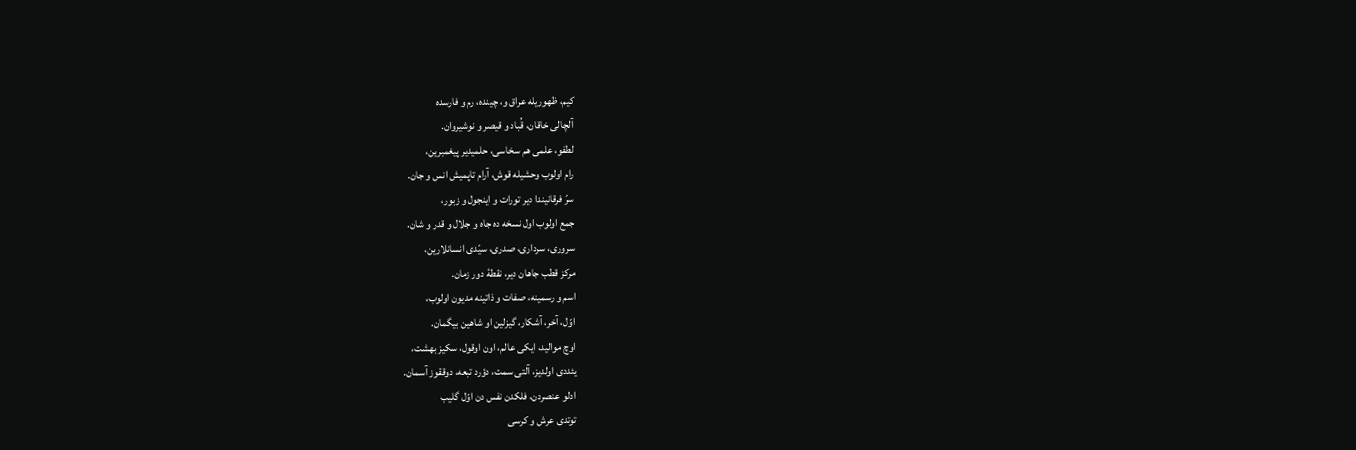کیم، ظهوریله عراق و، چینده، رم و فارسده
آلچالی خاقان، قُباد و قیصر و نوشیروان.
لطفو، علمی هم سخاسی، حلمیدیر پیغمبرین،
رام اولوب وحشیله قوش، آرام تاپمیش انس و جان.
سرّ فرقانیندا دیر تورات و اینجول و زبور،
جمع اولوب اول نسخه ده جاه و جلال و قدر و شان.
سروری، سرداری، صدری، سیّدی انسانلارین،
مرکز قطب جاهان دیر، نقطۀ دور زمان.
اسم و رسمینه، صفات و ذاتینه مدیون اولوب،
اوّل، آخر، آشکار، گیزلین او شاهین بیگمان.
اوچ موالید، ایکی عالم، اون اوقول، سکیز بهشت،
یئددی اولدیز، آلتی سمت، دؤرد تبعه، دوققوز آسمان.
ادلو عنصردن، فلکدن نفس دن اوّل گلیب
توتدی عرش و کرسی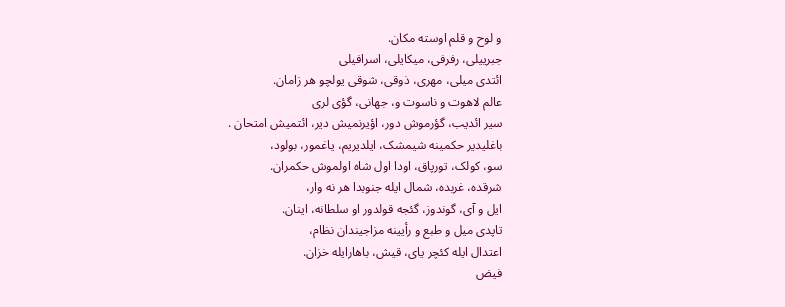و لوح و قلم اوسته مکان.
جبرییلی، رفرفی، میکایلی، اسرافیلی
ائتدی میلی، مهری، ذوقی، شوقی یولچو هر زامان.
عالم لاهوت و ناسوت و، جهانی، گؤی لری
سیر ائدیب، گؤرموش دور، اؤیرنمیش دیر، ائتمیش امتحان .
باغلیدیر حکمینه شیمشک، ایلدیریم، یاغمور، بولود،
سو، کولک، تورپاق، اودا اول شاه اولموش حکمران.
شرقده، غربده، شمال ایله جنوبدا هر نه وار،
ایل و آی، گوندوز، گئجه قولدور او سلطانه، اینان.
تاپدی میل و طبع و رأیینه مزاجیندان نظام،
اعتدال ایله کئچر یای، قیش، باهارایله خزان.
فیض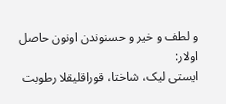و لطف و خیر و حسنوندن اونون حاصل اولار:
ایستی لیک، شاختا، قوراقلیقلا رطوبت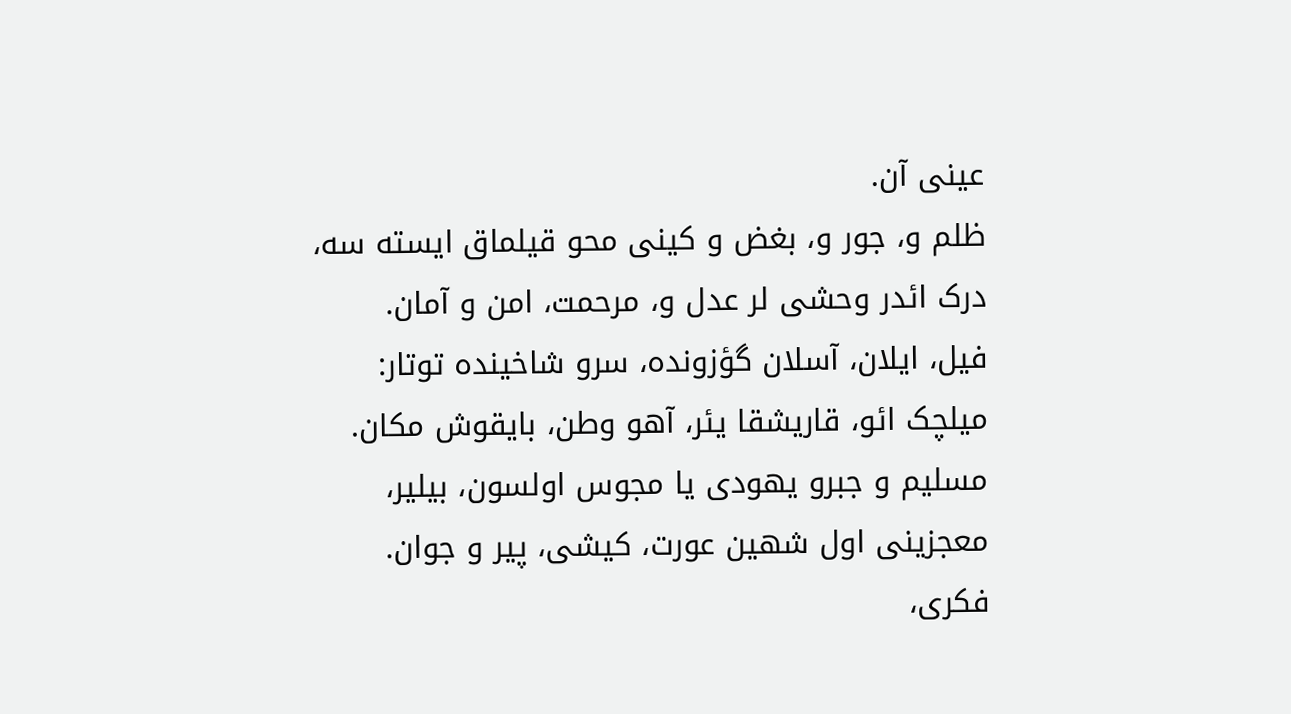عینی آن.
ظلم و، جور و، بغض و کینی محو قیلماق ایسته سه،
درک ائدر وحشی لر عدل و، مرحمت، امن و آمان.
فیل، ایلان، آسلان گؤزونده، سرو شاخینده توتار:
میلچک ائو، قاریشقا یئر، آهو وطن، بایقوش مکان.
مسلیم و جبرو یهودی یا مجوس اولسون، بیلیر،
معجزینی اول شهین عورت، کیشی، پیر و جوان.
فکری،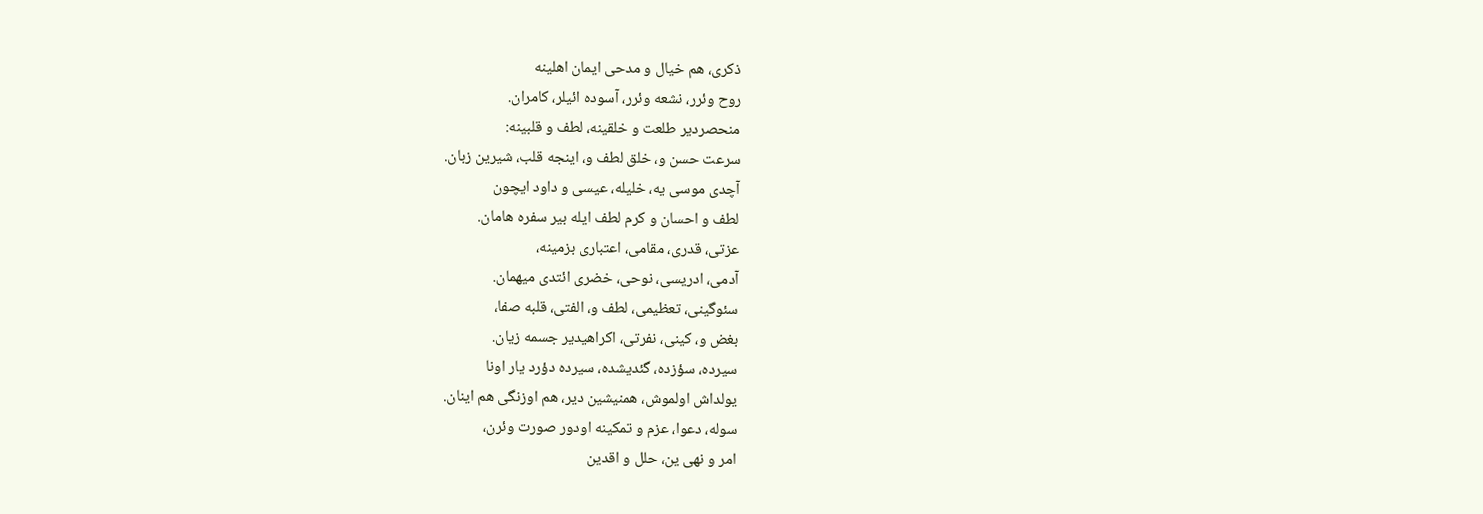ذکری، هم خیال و مدحی ایمان اهلینه
روح وئرر، نشعه وئرر، آسوده ائیلر، کامران.
منحصردیر طلعت و خلقینه، لطف و قلبینه:
سرعت حسن و، خلق لطف و، اینجه قلب، شیرین زبان.
آچدی موسی یه، خلیله، عیسی و داود ایچون
لطف و احسان و کرم لطف ایله بیر سفره هامان.
عزتی، قدری، مقامی، اعتباری بزمینه،
آدمی، ادریسی، نوحی، خضری ائتدی میهمان.
سئوگینی، تعظیمی، لطف و، الفتی، قلبه صفا،
بغض و، کینی، نفرتی، اکراهیدیر جسمه زیان.
سیرده، سؤزده، گئدیشده، سیرده دؤرد یار اونا
یولداش اولموش، همنیشین دیر، هم اوزنگی هم اینان.
سوله، دعوا، عزم و تمکینه اودور صورت وئرن،
امر و نهی ین، حلل و اقدین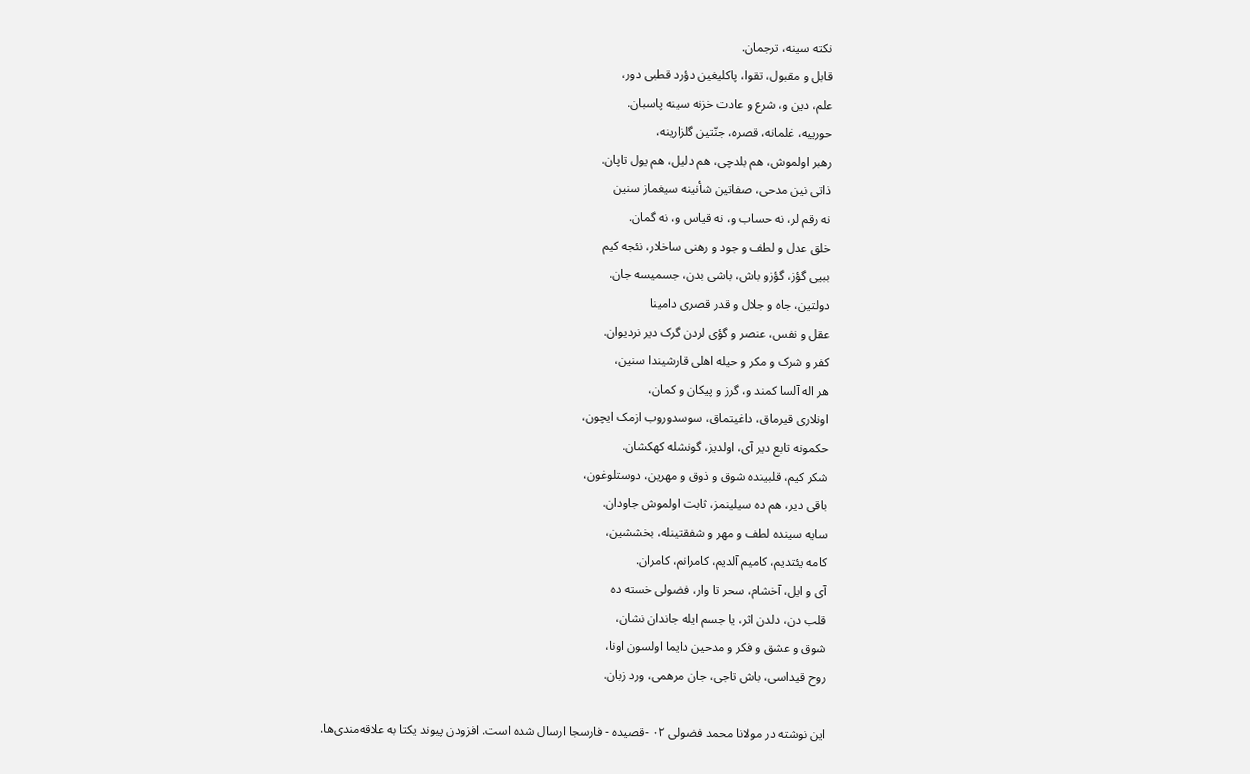نکته سینه، ترجمان.
قابل و مقبول، تقوا، پاکلیغین دؤرد قطبی دور،
علم، دین و، شرع و عادت خزنه سینه پاسبان.
حورییه، غلمانه، قصره، جنّتین گلزارینه،
رهبر اولموش، هم بلدچی، هم دلیل، هم یول تاپان.
ذاتی نین مدحی، صفاتین شأنینه سیغماز سنین
نه رقم لر، نه حساب و، نه قیاس و، نه گمان.
خلق عدل و لطف و جود و رهنی ساخلار، نئجه کیم
ببیی گؤز، گؤزو باش، باشی بدن، جسمیسه جان.
دولتین، جاه و جلال و قدر قصری دامینا
عقل و نفس، عنصر و گؤی لردن گرک دیر نردیوان.
کفر و شرک و مکر و حیله اهلی قارشیندا سنین،
هر اله آلسا کمند و، گرز و پیکان و کمان،
اونلاری قیرماق، داغیتماق، سوسدوروب ازمک ایچون،
حکمونه تابع دیر آی، اولدیز، گونشله کهکشان.
شکر کیم، قلبینده شوق و ذوق و مهرین، دوستلوغون،
باقی دیر، هم ده سیلینمز، ثابت اولموش جاودان.
سایه سینده لطف و مهر و شفقتینله، بخششین،
کامه یئتدیم، کامیم آلدیم، کامرانم، کامران.
آی و ایل، آخشام، سحر تا وار، فضولی خسته ده
قلب دن، دلدن اثر، یا جسم ایله جاندان نشان،
شوق و عشق و فکر و مدحین دایما اولسون اونا،
روح قیداسی، باش تاجی، جان مرهمی، ورد زبان.

این نوشته در مولانا محمد فضولی ٠۲ -قصیده - فارسجا ارسال شده است. افزودن پیوند یکتا به علاقه‌مندی‌ها.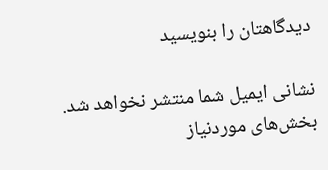دیدگاهتان را بنویسید

نشانی ایمیل شما منتشر نخواهد شد. بخش‌های موردنیاز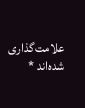علامت‌گذاری شده‌اند *